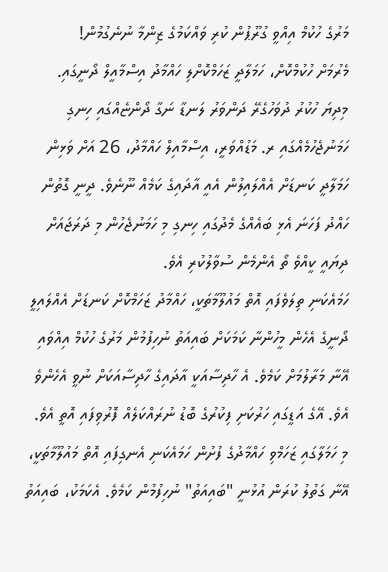މަރުގެ ހުކުމް އިއްވީ ގުރޫޕުން ކުރި ވައްކަމުގެ ޒިންމާ ނުނެގުމުން!
މެރުމަށް ހުކުމްކޮށް، ހަމަލާދީ ޒަހަމްކޮށްލި ހައްމާދު އިސްމާއީލް ދޯނީގައި.
މިދިޔަ ހުކުރު ދުވަހުގެރޭ ދަންވަރު ލަނޑާ ނަގާ ދޯންޏެއްގައި ހިނގި ހަމަނުޖެހުމެއްގައި ރ. މަޑުއްވަރީ، އިސްމާއިލް ހައްމާދު، 26 އަށް ވަޅިން ހަމަލާދީ ކަނޑަށް އެއްލައިލުން އެއީ އާދައިގެ ކަމެއް ނޫނެވެ. ދީނީ ގޮތުން ހައްދު ފަހަނަ އެޅި ބައެއްގެ މެދުގައި ހިނގި މި ހަމަނުޖެހުން މި ދަރަޖައަށް ދިޔައީ ކީއްވެ ތޯ އެންމެން ސުވާލުކުރި އެވެ.
ހަމައެކަނި ތިލަވެފައި އޮތް މައުލޫމާތަކީ، ހައްމާދު ޒަހަމްކޮށް ކަނޑަށް އެއްލައިލީ ދޯނީގެ އެހެން މީހުންނާ ކަމަކަށް ބައިއަތު ނުހިފުމުން މަރުގެ ހުކުމް އިއްވައި އޭނާ މަރާލުމަށް ކަމެވެ. އެ ހާދިސާއަކީ އާދައިގެ ހާދިސާއަކަށް ނުވީ އެހެންވެ އެވެ. އޭގެ އަޑީގައި ހަރުކަށި ފިކުރުގެ ބޮޑު ނުރައްކަލެއް ފޮރުވިފައި އޮތީ އެވެ.
މި ހަމަލާގައި ޒަހަމްވި ހައްމާދުގެ ފުށުން ހަމައެކަނި އެނގިފައި އޮތް މައުލޫމާތަކީ، އޭނާ ގަތުލު ކުރަން އުޅުނީ "ބައިއަތު" ނުހިފުމުން ކަމެވެ. އެކަމަކު، ބައިއަތު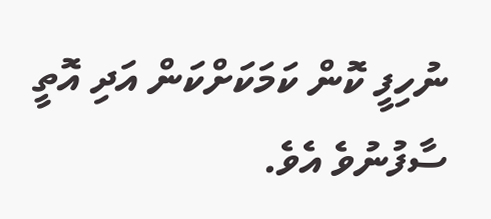ނުހިފީ ކޮން ކަމަކަށްކަން އަދި އޮތީ ސާފުނުވެ އެވެ.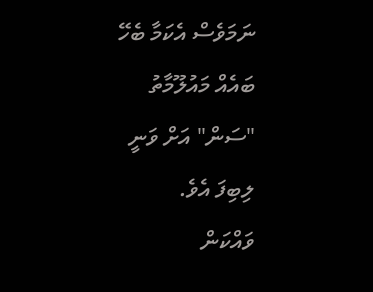ނަމަވެސް އެކަމާ ބެހޭ ބައެއް މައުލޫމާތު "ސަން" އަށް ވަނީ ލިބިފަ އެވެ.
ވައްކަން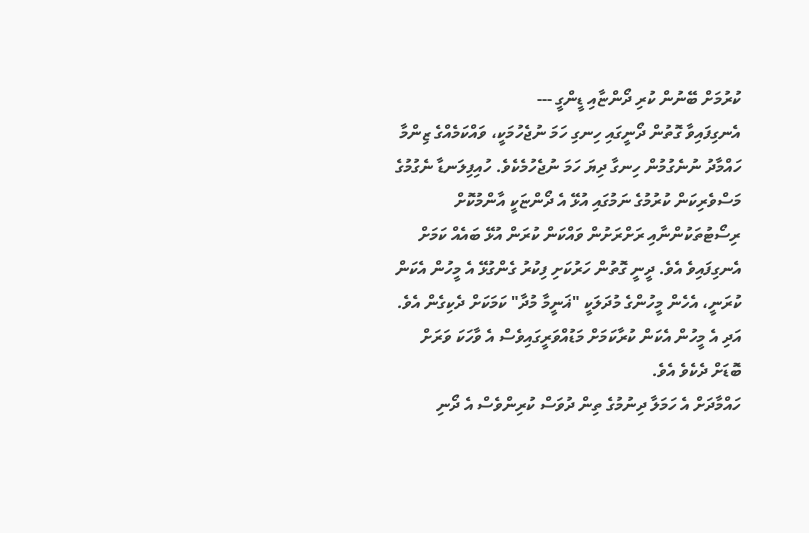ކުރުމަށް ބޭނުން ކުރި ދޯންޏާއި ޑީންގީ ---
އެނގިފައިވާ ގޮތުން ދޯނީގައި ހިނގި ހަމަ ނުޖެހުމަކީ، ވައްކަމެއްގެ ޒިންމާ ހައްމާދު ނުނެގުމުން ހިނގާ ދިޔަ ހަމަ ނުޖެހުމެކެވެ. ހުއިފިލަނޑާ ނެގުމުގެ މަސްވެރިކަން ކުރުމުގެ ނަމުގައި އުޅޭ އެ ދޯންޏަކީ އާންމުކޮށް ރިސޯޓުތަކުންނާއި ރަށްރަށުން ވައްކަން ކުރަން އުޅޭ ބައެއް ކަމަށް އެނގިފައިވެ އެވެ. ދީނީ ގޮތުން ހަރުކަށި ފިކުރު ގެންގުޅޭ އެ މީހުން އެކަން ކުރަނީ، އެހެން މީހުންގެ މުދަލަކީ "ޣަނީމާ މުދާ" ކަމަކަށް ދެކިގެން އެވެ. އަދި އެ މީހުން އެކަން ކުރާކަމަށް މަޑުއްވަރީގައިވެސް އެ ވާހަކަ ވަރަށް ބޮޑަށް ދެކެވެ އެވެ.
ހައްމާދަށް އެ ހަމަލާ ދިނުމުގެ ތިން ދުވަސް ކުރިންވެސް އެ ދޯނި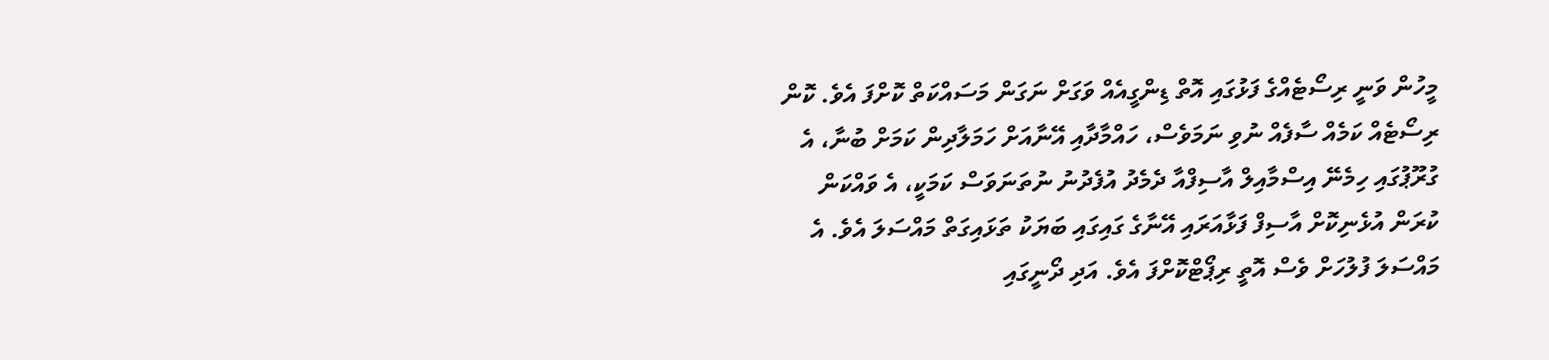މީހުން ވަނީ ރިސޯޓެއްގެ ފަޅުގައި އޮތް ޑިންގީއެއް ވަގަށް ނަގަން މަސައްކަތް ކޮށްފަ އެވެ. ކޮން ރިސޯޓެއް ކަމެއް ސާފެއް ނުވި ނަމަވެސް، ހައްމާދާއި އޭނާއަށް ހަމަލާދިން ކަމަށް ބުނާ، އެ ގުރޫޕުގައި ހިމެނޭ އިސްމާއިލް އާސިފްއާ ދެމެދު އުފެދުނު ނުތަނަވަސް ކަމަކީ، އެ ވައްކަން ކުރަން އުޅެނިކޮށް އާސިފް ފަޅާއަރައި އޭނާގެ ގައިގައި ބަޔަކު ތަޅައިގަތް މައްސަލަ އެވެ. އެ މައްސަލަ ފުލުހަށް ވެސް އޮތީ ރިޕޯޓްކޮށްފަ އެވެ. އަދި ދޯނީގައި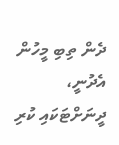ދެން ތިބި މީހުން އެދުނީ، ދީނަށްޓަކައި ކުރި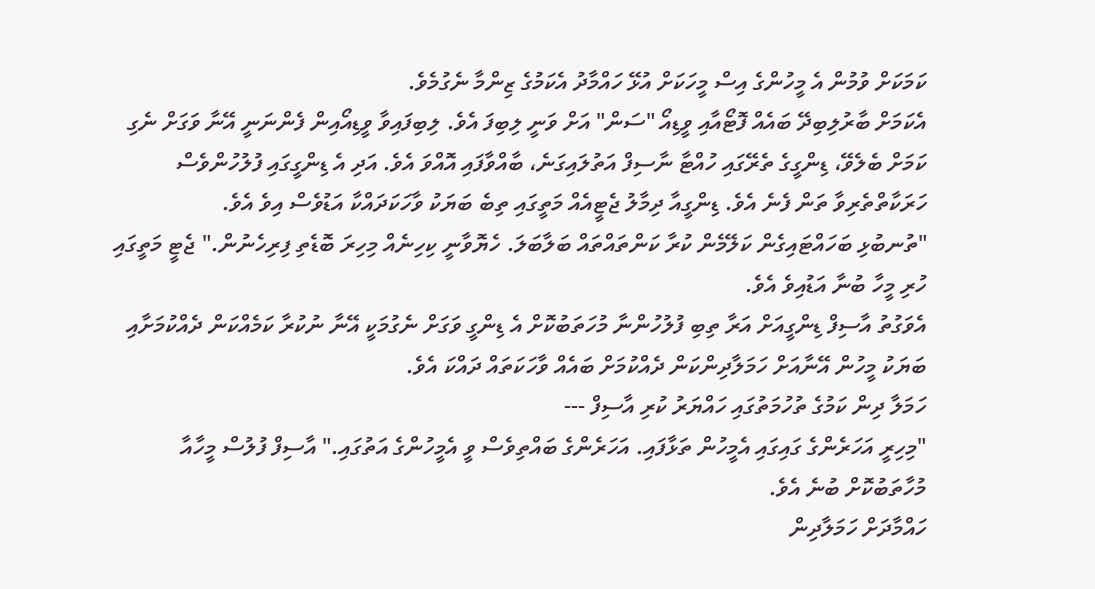ކަމަކަށް ވުމުން އެ މީހުންގެ އިސް މީހަކަށް އުޅޭ ހައްމާދު އެކަމުގެ ޒިންމާ ނެގުމެވެ.
އެކަމަށް ބާރުލިބިދޭ ބައެއް ފޮޓޯއާއި ވީޑިއޯ "ސަން" އަށް ވަނީ ލިބިފަ އެވެ. ލިބިފައިވާ ވީޑިއޯއިން ފެންނަނީ އޭނާ ވަގަށް ނެގި ކަމަށް ބެލެވޭ، ޑިންގީގެ ތެރޭގައި ހުއްޓާ ނާސިފް އަތުލައިގަނެ، ބާއްވާފައި އޮއްވަ އެވެ. އަދި އެ ޑިންގީގައި ފުލުހުންވެސް ހަރަކާތްތެރިވާ ތަން ފެނެ އެވެ. ޑިންގީއާ ދިމާލު ޖެޓީއެއް މަތީގައި ތިބެ ބަޔަކު ވާހަކަދައްކާ އަޑުވެސް އިވެ އެވެ.
"ތުނބުޅި ބަހައްޓައިގެން ކަލޭމެން ކުރާ ކަންތައްތައް ބަލާބަލަ. ހެޔޮވާނީ ކިހިނެއް މިހިރަ ބޮޑެތި ފިރިހެނުން." ޖެޓީ މަތީގައި ހުރި މީހާ ބުނާ އަޑުއިވެ އެވެ.
އެވަގުތު އާސިފް ޑިންގީއަށް އަރާ ތިބި ފުލުހުންނާ މުހަތަބުކޮށް އެ ޑިންގީ ވަގަށް ނެގުމަކީ އޭނާ ނުކުރާ ކަމެއްކަން ދެއްކުމަށާއި ބަޔަކު މީހުން އޭނާއަށް ހަމަލާދިންކަން ދެއްކުމަށް ބައެއް ވާހަކަތައް ދައްކަ އެވެ.
ހަމަލާ ދިން ކަމުގެ ތުހުމަތުގައި ހައްޔަރު ކުރި އާސިފް ---
"މިހިރީ އަހަރެންގެ ގައިގައި އެމީހުން ތަޅާފައި. އަހަރެންގެ ބައްތިވެސް ވީ އެމީހުންގެ އަތުގައި." އާސިފް ފުލުސް މީހާއާ މުހާތަބުކޮށް ބުނެ އެވެ.
ހައްމާދަށް ހަމަލާދިން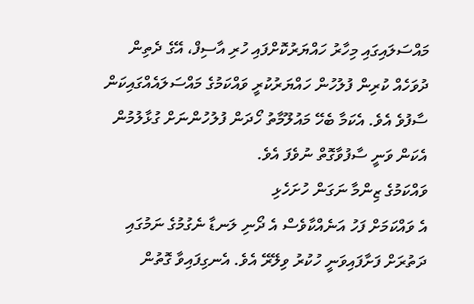މައްސަލައިގައި މިހާރު ހައްޔަރުކޮށްފައި ހުރި އާސިފް، އޭގެ ދެތިން ދުވަހެއް ކުރިން ފުލުހުން ހައްޔަރުކުރީ ވައްކަމުގެ މައްސަލައެއްގައިކަން ސާފުވެ އެވެ. އެކަމާ ބެހޭ މައުލޫމާތު ހޯދަން ފުލުހުންނަށް ގުޅާލުމުން އެކަން ވަނީ ސާފުވާގޮތް ނުވެފަ އެވެ.
ވައްކަމުގެ ޒިންމާ ނަގަން ހުށަހެޅި
އެ ވައްކަމަށް ފަހު އަނެއްކާވެސް އެ ދޯނި ލަނޑާ ނެގުމުގެ ނަމުގައި ދަތުރަށް ފަށާފައިވަނީ ހުކުރު ވިލޭރޭ އެވެ. އެނގިފައިވާ ގޮތުން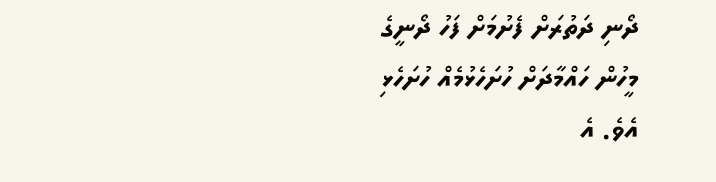ދޯނި ދަތުރަށް ފެށުމަށް ފަހު ދޯނީގެ މީހުން ހައްމާދަށް ހުށަހެޅުމެއް ހުށަހެޅި އެވެ. އެ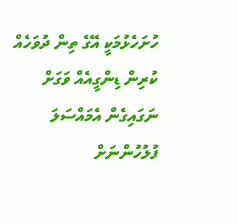ހުށަހެޅުމަކީ އޭގެ ތިން ދުވަހެއް ކުރިން ޑިންގީއެއް ވަގަށް ނަގައިގެން އެމައްސަލަ ފުލުހުންނަށް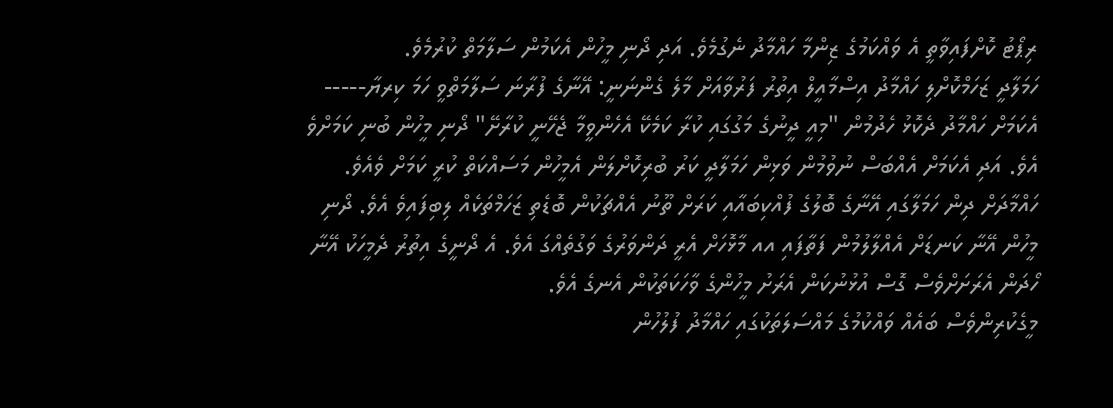ރިޕޯޓު ކޮށްފައިވާތީ އެ ވައްކަމުގެ ޒިންމާ ހައްމާދު ނެގުމެވެ. އަދި ދޯނި މީހުން އެކަމުން ސަލާމަތް ކުރުމެވެ.
ހަމަލާދީ ޒަހަމްކޮށްލި ހައްމާދު އިސްމާއީލް އިތުރު ފަރުވާއަށް މާލެ ގެންނަނީ: އޭނާގެ ފުރާނަ ސަލާމަތްވީ ހަމަ ކިރޔާ-----
އެކަމަށް ހައްމާދު ދެކޮޅު ހެދުމުން "މިއީ ދީނުގެ މަގުގައި ކުރާ ކަމެކޭ އެހެންވީމާ ޖެހޭނީ ކުރާށޭ" ދޯނި މީހުން ބުނި ކަމަށްވެ އެވެ. އަދި އެކަމަށް އެއްބަސް ނުވުމުން ވަޅިން ހަމަލާދީ ކަރު ބުރިކޮށްލަން އެމީހުން މަސައްކަތް ކުރީ ކަމަށް ވެއެވެ. ހައްމާދަށް ދިން ހަމަލާގައި އޭނާގެ ބޮލުގެ ފުއްކިބައާއި ކަރަށް ތޫނު އެއްޗަކުން ބޮޑެތި ޒަހަމްތަކެއް ލިބިފައިވެ އެވެ. ދޯނި މީހުން އޭނާ ކަނޑަށް އެއްލާލުމުން ފަތާފައި އއ މާޅޮހަށް އެރީ ދަންވަރުގެ ވަގުތެއްގަ އެވެ. އެ ދޯނީގެ އިތުރު ދެމީހަކު އޭނާ ހޯދަން އެރަށަށްވެސް ގޮސް އުޅުނުކަން އެރަށު މީހުންގެ ވާހަކަތަކުން އެނގެ އެވެ.
މީގެކުރިންވެސް ބައެއް ވައްކުމުގެ މައްސަލަތަކުގައި ހައްމާދު ފުލުހުން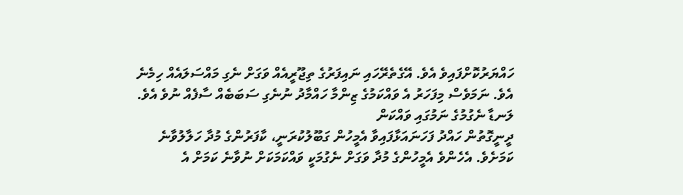ހައްޔަރުކޮށްފައިވެ އެވެ. އޭގެތެރޭހައި ނައިފަރުގެ ތިޖޫރީއެއް ވަގަށް ނެގި މައްސަލައެއް ހިމެނެ އެވެ. ނަމަވެސް މިފަހަރު އެ ވައްކަމުގެ ޒިންމާ ހައްމާދު ނުނެގި ސަބަބެއް ސާފެއް ނުވެ އެވެ.
ލަނޑާ ނެގުމުގެ ނަމުގައި ވައްކަން
ދީނީގޮތުން ހައްދު ފަހަނައަޅާފައިވާ އެމީހުން ގަބޫލުކުރަނީ، ކާފަރުންގެ މުދާ ހަލާލުވާނެ ކަމަށެވެ. އެހެންވެ އެމީހުންގެ މުދާ ވަގަށް ނެގުމަކީ ވައްކަމަކަށް ނުވާނެ ކަމަށް އެ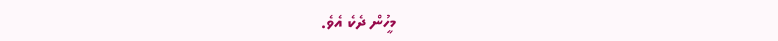މީހުން ދެކެ އެވެ.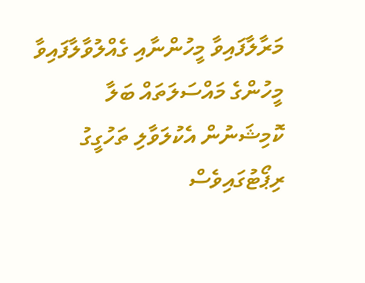މަރާލާފައިވާ މީހުންނާއި ގެއްލުވާލާފައިވާ މީހުންގެ މައްސަލަތައް ބަލާ ކޮމިޝަނުން އެކުލަވާލި ތަހުގީގު ރިޕޯޓުގައިވެސް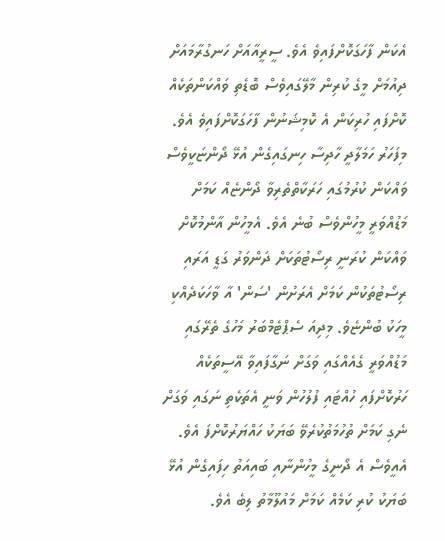އެކަން ފާހަގަކޮށްފައިވެ އެވެ. ސީރީއާއަށް ހަނގުރާމައަށް ދިއުމަށް މީގެ ކުރިން މާލޭގައިވެސް ބޮޑެތި ވައްކަންތަކެއް ކޮށްފައި ހުރިކަން އެ ކޮމިޝަނުން ފާހަގަކޮށްފައިވެ އެވެ.
މިފަހަރު ހަމަލާދީ ހާދިސާ ހިނގައިގެން އުޅޭ ދޯންޏަކީވެސް ވައްކަން ކުރުމުގައި ހަރަކާތްތެރިވާ ދޯންޏެއް ކަމަށް މަޑުއްވަރީ މީހުންވެސް ބުނެ އެވެ. އެމީހުން އާންމުކޮށް ވައްކަން ކުރަނީ ރިސޯޓުތަކަށް ދަންވަރު ގަޑީ އަރައި ރިސޯޓުތަކުން ކަމަށް އެރަށުން 'ސަން' އާ ވާހަކަދެއްކި މީހަކު ބުންޏެވެ. މިދިއަ ސެޕްޓެމްބަރު މަހުގެ ތެރޭގައި މަޑުއްވަރީ ގެއެއްގައި ވަގަށް ނަގާފައިވާ އޭސީތަކެއް ހަރުކޮށްފައި ހުއްޓައި ފުލުހުން ވަނީ އެތަކެތި ނަގައި ވަގަށް ނެގި ކަމަށް ތުހުމަތުކުރެވޭ ބަޔަކު ހައްޔަރުކޮށްފަ އެވެ. އެއީވެސް އެ ދޯނީގެ މީހުންނާއި ބައިއަތު ހިފައިގެން އުޅޭ ބަޔަކު ކުރި ކަމެއް ކަމަށް މައުލޫމާތު ލިބެ އެވެ.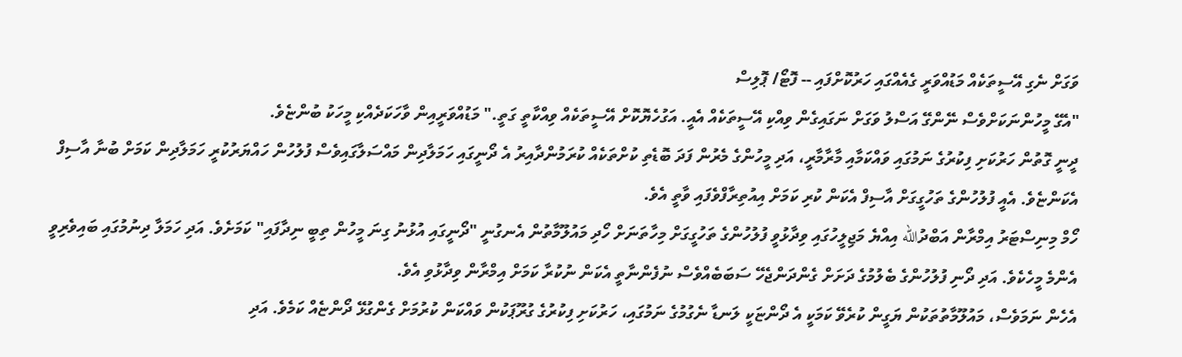ވަގަށް ނެގި އޭސީތަކެއް މަޑުއްވަރީ ގެއެއްގައި ހަރުކޮށްފައި -- ފޮޓޯ/ ޕޮލިސް
"އެގޭ މީހުންނަކަށްވެސް ނޭންގޭ އަސްލު ވަގަށް ނަގައިގެން ވިއްކި އޭސީތަކެއް އެއީ. އަގުހެޔޮކޮށް އޭސީތަކެއް ވިއްކާތީ ގަތީ." މަޑުއްވަރީއިން ވާހަކަދެއްކި މީހަކު ބުންޏެވެ.
ދީނީ ގޮތުން ހަރުކަށި ފިކުރުގެ ނަމުގައި ވައްކަމާއި މާރާމާރީ، އަދި މީހުންގެ މެރުން ފަދަ ބޮޑެތި ކުށްތަކެއް ކުރަމުންދާއިރު އެ ދޯނީގައި ހަމަލާދިން މައްސަލާގައިވެސް ފުލުހުން ހައްޔަރުކުރީ ހަމަލާދިން ކަމަށް ބުނާ އާސިފް އެކަންޏެވެ. އެއީ ފުލުހުންގެ ތަހުގީގަށް އާސިފް އެކަން ކުރި ކަމަށް އިއުތިރާފްވެފައި ވާތީ އެވެ.
ހޯމް މިނިސްޓަރު އިމްރާން އަބްދުالله އިއްޔެ މަޖިލީހުގައި ވިދާޅުވީ ފުލުހުންގެ ތަހުގީގަށް މިހާތަނަށް ހޯދި މައުލޫމާތުން އެނގުނީ "ދޯނީގައި އުޅުނު ގިނަ މީހުން ތިބީ ނިދާފައި" ކަމަށެވެ. އަދި ހަމަލާ ދިނުމުގައި ބައިވެރިވީ އެންމެ މީހެކެވެ. އަދި ދޯނި ފުލުހުންގެ ބެލުމުގެ ދަށަށް ގެންދަންޖެހޭ ސަބަބެއްވެސް ނުފެންނާތީ އެކަން ނުކުރާ ކަމަށް އިމްރާން ވިދާޅުވި އެވެ.
އެހެން ނަމަވެސް، މައުލޫމާތުތަކުން ޔަގީން ކުރެވޭ ކަމަކީ އެ ދޯންޏަކީ ލަނޑާ ނެގުމުގެ ނަމުގައި، ހަރުކަށި ފިކުރުގެ ގުރޫޕަކުން ވައްކަން ކުރުމަށް ގެންގުޅޭ ދޯންޏެއް ކަމެވެ. އަދި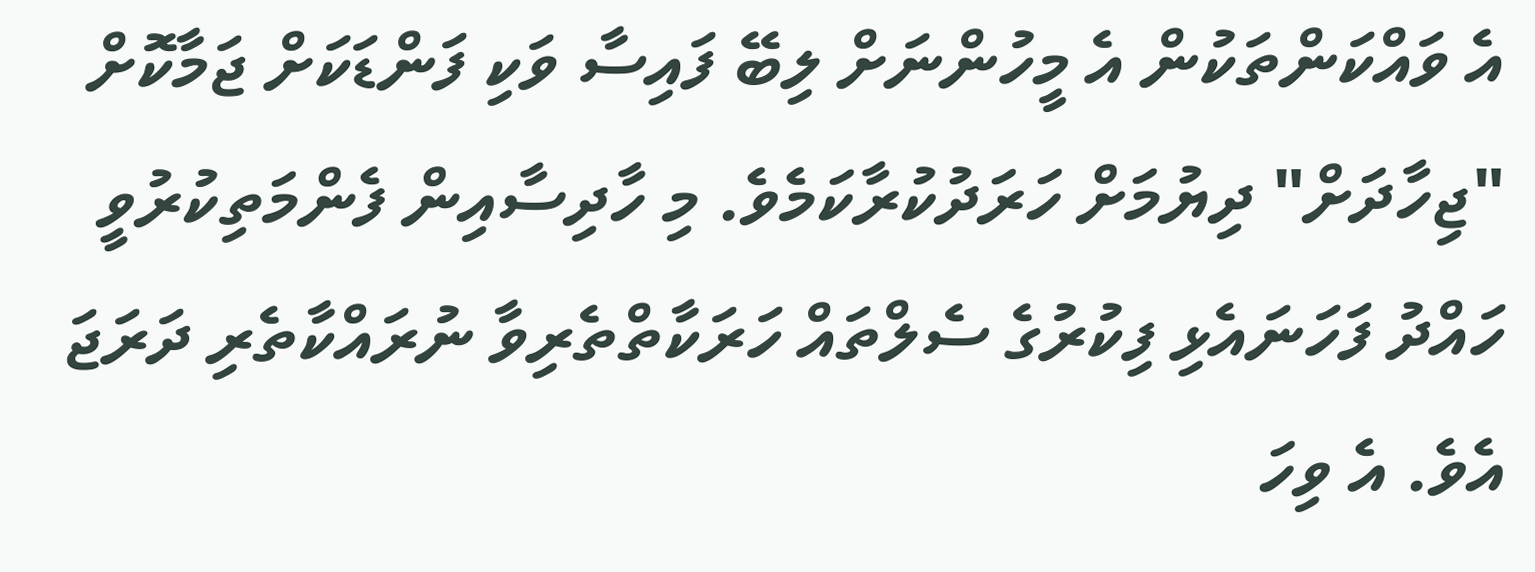އެ ވައްކަންތަކުން އެ މީހުންނަށް ލިބޭ ފައިސާ ވަކި ފަންޑަކަށް ޖަމާކޮށް "ޖިހާދަށް" ދިޔުމަށް ހަރަދުކުރާކަމެވެ. މި ހާދިސާއިން ފެންމަތިކުރުވީ ހައްދު ފަހަނައެޅި ފިކުރުގެ ސެލްތައް ހަރަކާތްތެރިވާ ނުރައްކާތެރި ދަރަޖަ އެވެ. އެ ވިހަ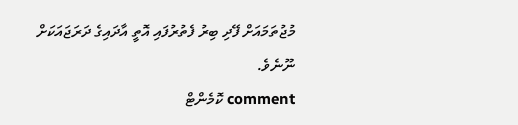މުޖުތަމައަށް ފޭދި ބިރު ފެތުރުފައި އޮތީ އާދައިގެ ދަރަޖައަކަށް ނޫނެވެ.
comment ކޮމެންޓް